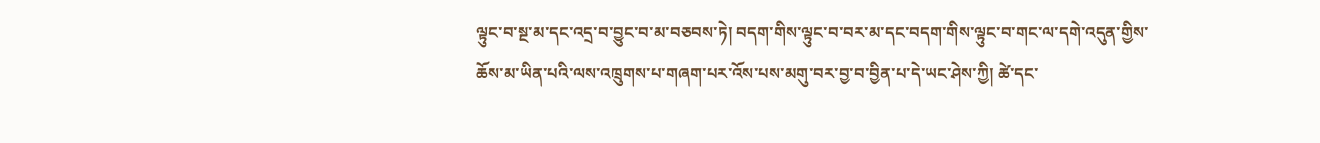ལྟུང་བ་སྔ་མ་དང་འདྲ་བ་བྱུང་བ་མ་བཅབས་ཏེ། བདག་གིས་ལྟུང་བ་བར་མ་དང་བདག་གིས་ལྟུང་བ་གང་ལ་དགེ་འདུན་གྱིས་ཆོས་མ་ཡིན་པའི་ལས་འཁྲུགས་པ་གཞག་པར་འོས་པས་མགུ་བར་བྱ་བ་བྱིན་པ་དེ་ཡང་ཤེས་ཀྱི། ཚེ་དང་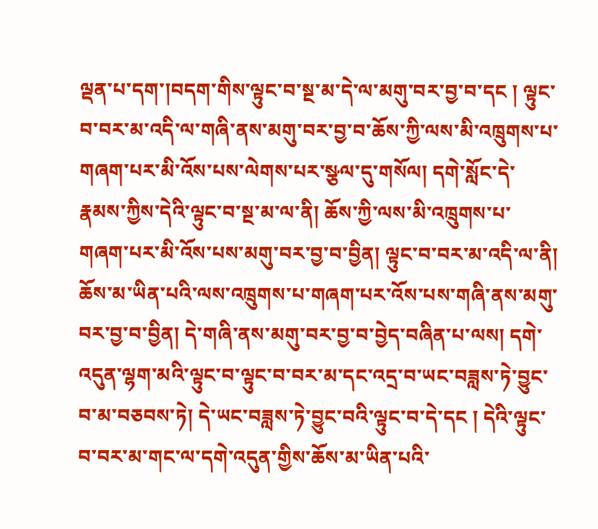ལྡན་པ་དག་།བདག་གིས་ལྟུང་བ་སྔ་མ་དེ་ལ་མགུ་བར་བྱ་བ་དང ། ལྟུང་བ་བར་མ་འདི་ལ་གཞི་ནས་མགུ་བར་བྱ་བ་ཆོས་ཀྱི་ལས་མི་འཁྲུགས་པ་གཞག་པར་མི་འོས་པས་ལེགས་པར་སྩལ་དུ་གསོལ། དགེ་སློང་དེ་རྣམས་ཀྱིས་དེའི་ལྟུང་བ་སྔ་མ་ལ་ནི། ཆོས་ཀྱི་ལས་མི་འཁྲུགས་པ་གཞག་པར་མི་འོས་པས་མགུ་བར་བྱ་བ་བྱིན། ལྟུང་བ་བར་མ་འདི་ལ་ནི། ཆོས་མ་ཡིན་པའི་ལས་འཁྲུགས་པ་གཞག་པར་འོས་པས་གཞི་ནས་མགུ་བར་བྱ་བ་བྱིན། དེ་གཞི་ནས་མགུ་བར་བྱ་བ་བྱེད་བཞིན་པ་ལས། དགེ་འདུན་ལྷག་མའི་ལྟུང་བ་ལྟུང་བ་བར་མ་དང་འདྲ་བ་ཡང་བཟླས་ཏེ་བྱུང་བ་མ་བཅབས་ཏེ། དེ་ཡང་བཟླས་ཏེ་བྱུང་བའི་ལྟུང་བ་དེ་དང ། དེའི་ལྟུང་བ་བར་མ་གང་ལ་དགེ་འདུན་གྱིས་ཆོས་མ་ཡིན་པའི་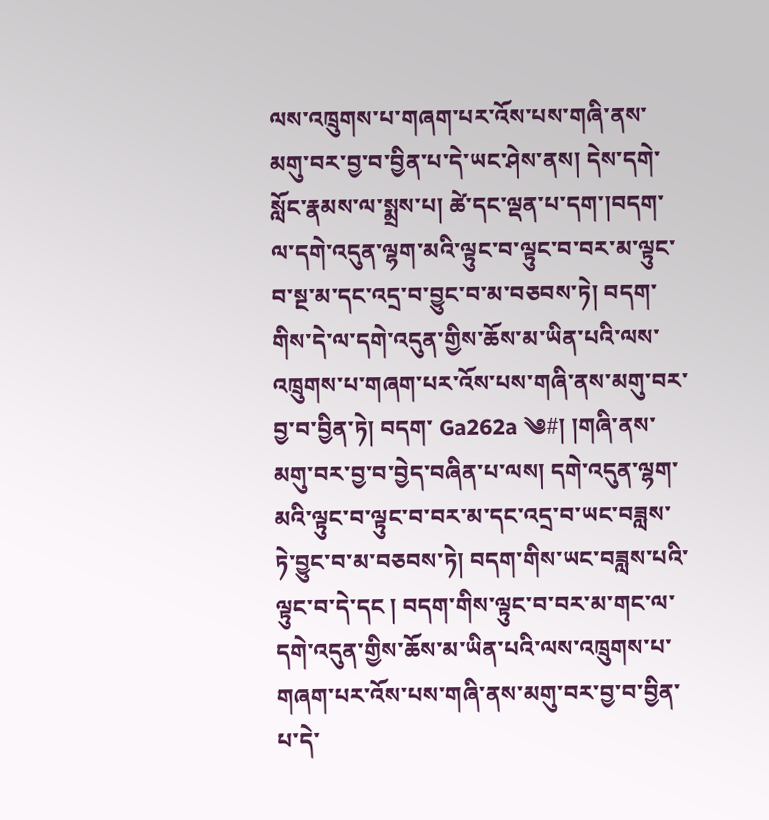ལས་འཁྲུགས་པ་གཞག་པར་འོས་པས་གཞི་ནས་མགུ་བར་བྱ་བ་བྱིན་པ་དེ་ཡང་ཤེས་ནས། དེས་དགེ་སློང་རྣམས་ལ་སྨྲས་པ། ཚེ་དང་ལྡན་པ་དག་།བདག་ལ་དགེ་འདུན་ལྷག་མའི་ལྟུང་བ་ལྟུང་བ་བར་མ་ལྟུང་བ་སྔ་མ་དང་འདྲ་བ་བྱུང་བ་མ་བཅབས་ཏེ། བདག་གིས་དེ་ལ་དགེ་འདུན་གྱིས་ཆོས་མ་ཡིན་པའི་ལས་འཁྲུགས་པ་གཞག་པར་འོས་པས་གཞི་ནས་མགུ་བར་བྱ་བ་བྱིན་ཏེ། བདག་ Ga262a ༄#། །གཞི་ནས་མགུ་བར་བྱ་བ་བྱེད་བཞིན་པ་ལས། དགེ་འདུན་ལྷག་མའི་ལྟུང་བ་ལྟུང་བ་བར་མ་དང་འདྲ་བ་ཡང་བཟླས་ཏེ་བྱུང་བ་མ་བཅབས་ཏེ། བདག་གིས་ཡང་བཟླས་པའི་ལྟུང་བ་དེ་དང ། བདག་གིས་ལྟུང་བ་བར་མ་གང་ལ་དགེ་འདུན་གྱིས་ཆོས་མ་ཡིན་པའི་ལས་འཁྲུགས་པ་གཞག་པར་འོས་པས་གཞི་ནས་མགུ་བར་བྱ་བ་བྱིན་པ་དེ་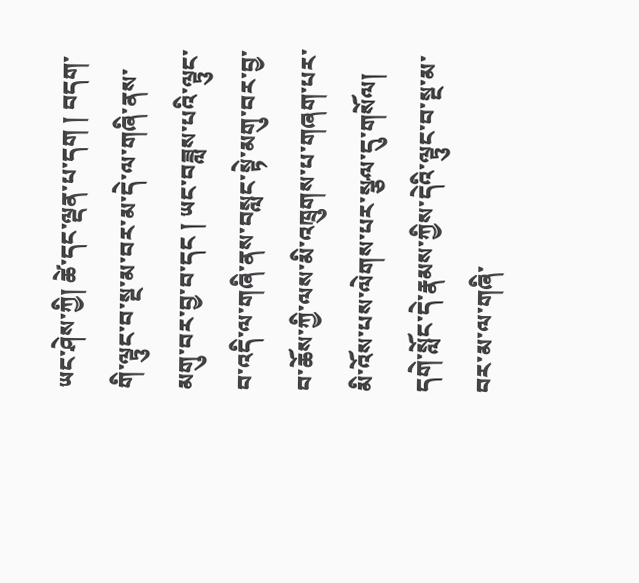ཡང་ཤེས་ཀྱི། ཚེ་དང་ལྡན་པ་དག ། བདག་གི་ལྟུང་བ་སྔ་མ་བར་མ་དེ་ལ་གཞི་ནས་མགུ་བར་བྱ་བ་དང ། ཡང་བཟླས་པའི་ལྟུང་བ་འདི་ལ་གཞི་ནས་བསླང་སྟེ་མགུ་བར་བྱ་བ་ཆོས་ཀྱི་ལས་མི་འཁྲུགས་པ་གཞག་པར་མི་འོས་པས་ལེགས་པར་སྩལ་དུ་གསོལ། དགེ་སློང་དེ་རྣམས་ཀྱིས་དེའི་ལྟུང་བ་སྔ་མ་བར་མ་ལ་གཞི་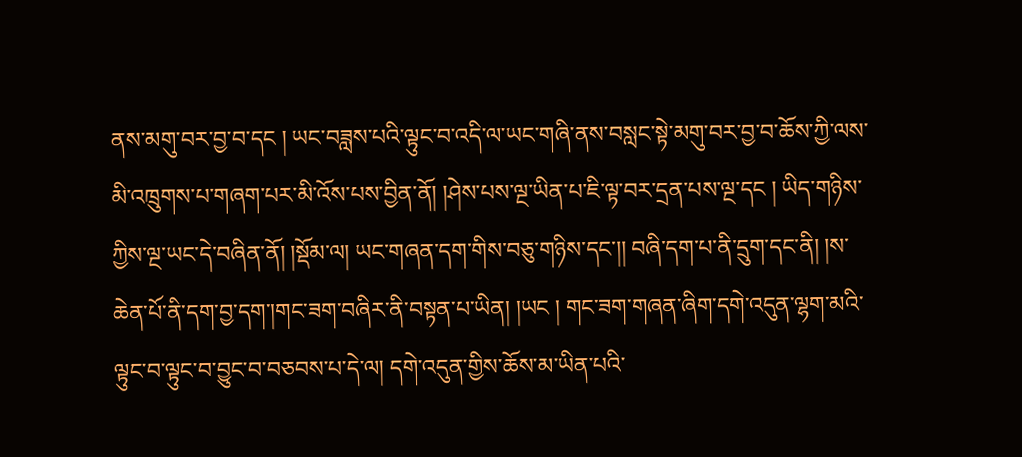ནས་མགུ་བར་བྱ་བ་དང ། ཡང་བཟླས་པའི་ལྟུང་བ་འདི་ལ་ཡང་གཞི་ནས་བསླང་སྟེ་མགུ་བར་བྱ་བ་ཆོས་ཀྱི་ལས་མི་འཁྲུགས་པ་གཞག་པར་མི་འོས་པས་བྱིན་ནོ། །ཤེས་པས་ལྔ་ཡིན་པ་ཇི་ལྟ་བར་དྲན་པས་ལྔ་དང ། ཡིད་གཉིས་ཀྱིས་ལྔ་ཡང་དེ་བཞིན་ནོ། །སྡོམ་ལ། ཡང་གཞན་དག་གིས་བཅུ་གཉིས་དང་།། བཞི་དག་པ་ནི་དྲུག་དང་ནི། །ས་ཆེན་པོ་ནི་དག་བྱ་དག་།གང་ཟག་བཞིར་ནི་བསྟན་པ་ཡིན། །ཡང ། གང་ཟག་གཞན་ཞིག་དགེ་འདུན་ལྷག་མའི་ལྟུང་བ་ལྟུང་བ་བྱུང་བ་བཅབས་པ་དེ་ལ། དགེ་འདུན་གྱིས་ཆོས་མ་ཡིན་པའི་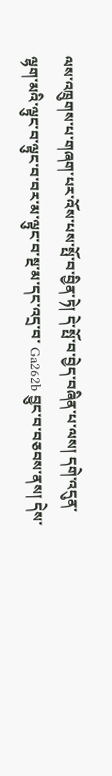ལས་འཁྲུགས་པ་གཞག་པར་འོས་པས་སྤོ་བ་བྱིན་ཏེ། དེ་སྤོ་བ་བྱེད་བཞིན་པ་ལས། དགེ་འདུན་ལྷག་མའི་ལྟུང་བ་ལྟུང་བ་བར་མ་ལྟུང་བ་སྔ་མ་དང་འདྲ་བ་ Ga262b བྱུང་བ་བཅབས་ནས། དེས་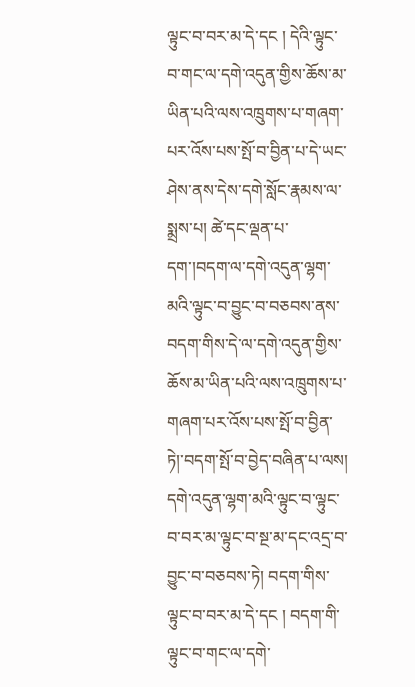ལྟུང་བ་བར་མ་དེ་དང ། དེའི་ལྟུང་བ་གང་ལ་དགེ་འདུན་གྱིས་ཆོས་མ་ཡིན་པའི་ལས་འཁྲུགས་པ་གཞག་པར་འོས་པས་སྤོ་བ་བྱིན་པ་དེ་ཡང་ཤེས་ནས་དེས་དགེ་སློང་རྣམས་ལ་སྨྲས་པ། ཚེ་དང་ལྡན་པ་དག་།བདག་ལ་དགེ་འདུན་ལྷག་མའི་ལྟུང་བ་བྱུང་བ་བཅབས་ནས་བདག་གིས་དེ་ལ་དགེ་འདུན་གྱིས་ཆོས་མ་ཡིན་པའི་ལས་འཁྲུགས་པ་གཞག་པར་འོས་པས་སྤོ་བ་བྱིན་ཏེ།་བདག་སྤོ་བ་བྱེད་བཞིན་པ་ལས། དགེ་འདུན་ལྷག་མའི་ལྟུང་བ་ལྟུང་བ་བར་མ་ལྟུང་བ་སྔ་མ་དང་འདྲ་བ་བྱུང་བ་བཅབས་ཏེ། བདག་གིས་ལྟུང་བ་བར་མ་དེ་དང ། བདག་གི་ལྟུང་བ་གང་ལ་དགེ་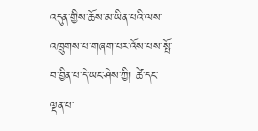འདུན་གྱིས་ཆོས་མ་ཡིན་པའི་ལས་འཁྲུགས་པ་གཞག་པར་འོས་པས་སྤོ་བ་བྱིན་པ་དེ་ཡང་ཤེས་ཀྱི། ཚེ་དང་ལྡན་པ་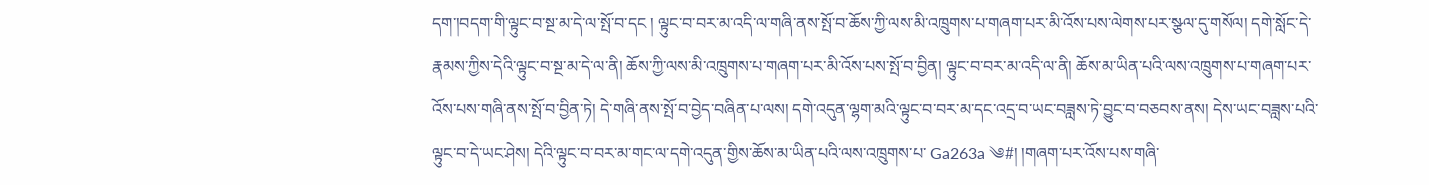དག་།བདག་གི་ལྟུང་བ་སྔ་མ་དེ་ལ་སྤོ་བ་དང ། ལྟུང་བ་བར་མ་འདི་ལ་གཞི་ནས་སྤོ་བ་ཆོས་ཀྱི་ལས་མི་འཁྲུགས་པ་གཞག་པར་མི་འོས་པས་ལེགས་པར་སྩལ་དུ་གསོལ། དགེ་སློང་དེ་རྣམས་ཀྱིས་དེའི་ལྟུང་བ་སྔ་མ་དེ་ལ་ནི། ཆོས་ཀྱི་ལས་མི་འཁྲུགས་པ་གཞག་པར་མི་འོས་པས་སྤོ་བ་བྱིན། ལྟུང་བ་བར་མ་འདི་ལ་ནི། ཆོས་མ་ཡིན་པའི་ལས་འཁྲུགས་པ་གཞག་པར་འོས་པས་གཞི་ནས་སྤོ་བ་བྱིན་ཏེ། དེ་གཞི་ནས་སྤོ་བ་བྱེད་བཞིན་པ་ལས། དགེ་འདུན་ལྷག་མའི་ལྟུང་བ་བར་མ་དང་འདྲ་བ་ཡང་བཟླས་ཏེ་བྱུང་བ་བཅབས་ནས། དེས་ཡང་བཟླས་པའི་ལྟུང་བ་དེ་ཡང་ཤེས། དེའི་ལྟུང་བ་བར་མ་གང་ལ་དགེ་འདུན་གྱིས་ཆོས་མ་ཡིན་པའི་ལས་འཁྲུགས་པ་ Ga263a ༄#། །གཞག་པར་འོས་པས་གཞི་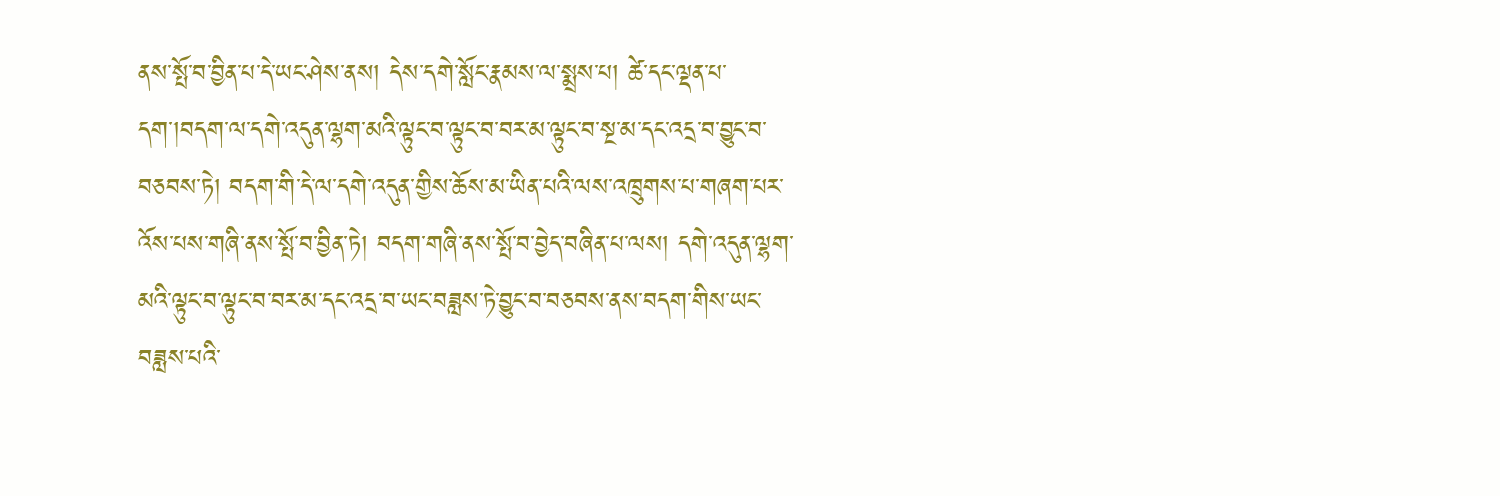ནས་སྤོ་བ་བྱིན་པ་དེ་ཡང་ཤེས་ནས། དེས་དགེ་སློང་རྣམས་ལ་སྨྲས་པ། ཚེ་དང་ལྡན་པ་དག་།བདག་ལ་དགེ་འདུན་ལྷག་མའི་ལྟུང་བ་ལྟུང་བ་བར་མ་ལྟུང་བ་སྔ་མ་དང་འདྲ་བ་བྱུང་བ་བཅབས་ཏེ། བདག་གི་དེ་ལ་དགེ་འདུན་གྱིས་ཆོས་མ་ཡིན་པའི་ལས་འཁྲུགས་པ་གཞག་པར་འོས་པས་གཞི་ནས་སྤོ་བ་བྱིན་ཏེ། བདག་གཞི་ནས་སྤོ་བ་བྱེད་བཞིན་པ་ལས། དགེ་འདུན་ལྷག་མའི་ལྟུང་བ་ལྟུང་བ་བར་མ་དང་འདྲ་བ་ཡང་བཟླས་ཏེ་བྱུང་བ་བཅབས་ནས་བདག་གིས་ཡང་བཟླས་པའི་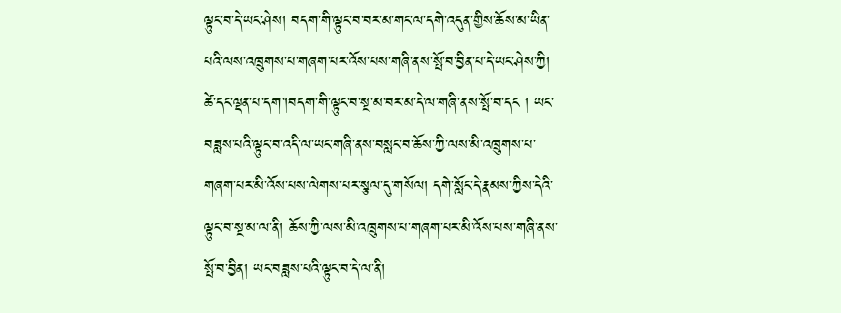ལྟུང་བ་དེ་ཡང་ཤེས། བདག་གི་ལྟུང་བ་བར་མ་གང་ལ་དགེ་འདུན་གྱིས་ཆོས་མ་ཡིན་པའི་ལས་འཁྲུགས་པ་གཞག་པར་འོས་པས་གཞི་ནས་སྤོ་བ་བྱིན་པ་དེ་ཡང་ཤེས་ཀྱི། ཚེ་དང་ལྡན་པ་དག་།བདག་གི་ལྟུང་བ་སྔ་མ་བར་མ་དེ་ལ་གཞི་ནས་སྤོ་བ་དང ། ཡང་བཟླས་པའི་ལྟུང་བ་འདི་ལ་ཡང་གཞི་ནས་བསླང་བ་ཆོས་ཀྱི་ལས་མི་འཁྲུགས་པ་གཞག་པར་མི་འོས་པས་ལེགས་པར་སྩལ་དུ་གསོལ། དགེ་སློང་དེ་རྣམས་ཀྱིས་དེའི་ལྟུང་བ་སྔ་མ་ལ་ནི། ཆོས་ཀྱི་ལས་མི་འཁྲུགས་པ་གཞག་པར་མི་འོས་པས་གཞི་ནས་སྤོ་བ་བྱིན། ཡང་བཟླས་པའི་ལྟུང་བ་དེ་ལ་ནི།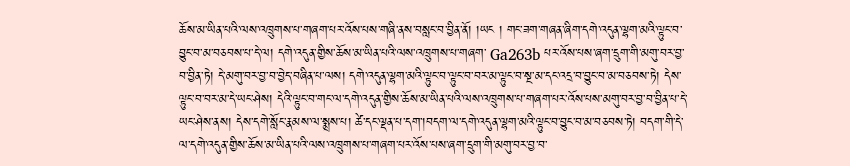ཆོས་མ་ཡིན་པའི་ལས་འཁྲུགས་པ་གཞག་པར་འོས་པས་གཞི་ནས་བསླང་བ་བྱིན་ནོ། །ཡང ། གང་ཟག་གཞན་ཞིག་དགེ་འདུན་ལྷག་མའི་ལྟུང་བ་བྱུང་བ་མ་བཅབས་པ་དེ་ལ། དགེ་འདུན་གྱིས་ཆོས་མ་ཡིན་པའི་ལས་འཁྲུགས་པ་གཞག་ Ga263b པར་འོས་པས་ཞག་དྲུག་གི་མགུ་བར་བྱ་བ་བྱིན་ཏེ། དེ་མགུ་བར་བྱ་བ་བྱེད་བཞིན་པ་ལས། དགེ་འདུན་ལྷག་མའི་ལྟུང་བ་ལྟུང་བ་བར་མ་ལྟུང་བ་སྔ་མ་དང་འདྲ་བ་བྱུང་བ་མ་བཅབས་ཏེ། དེས་ལྟུང་བ་བར་མ་དེ་ཡང་ཤེས། དེའི་ལྟུང་བ་གང་ལ་དགེ་འདུན་གྱིས་ཆོས་མ་ཡིན་པའི་ལས་འཁྲུགས་པ་གཞག་པར་འོས་པས་མགུ་བར་བྱ་བ་བྱིན་པ་དེ་ཡང་ཤེས་ནས། དེས་དགེ་སློང་རྣམས་ལ་སྨྲས་པ། ཚེ་དང་ལྡན་པ་དག་།བདག་ལ་དགེ་འདུན་ལྷག་མའི་ལྟུང་བ་བྱུང་བ་མ་བཅབས་ཏེ། བདག་གི་དེ་ལ་དགེ་འདུན་གྱིས་ཆོས་མ་ཡིན་པའི་ལས་འཁྲུགས་པ་གཞག་པར་འོས་པས་ཞག་དྲུག་གི་མགུ་བར་བྱ་བ་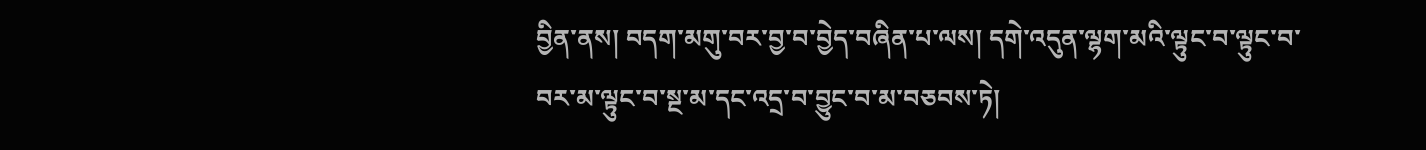བྱིན་ནས། བདག་མགུ་བར་བྱ་བ་བྱེད་བཞིན་པ་ལས། དགེ་འདུན་ལྷག་མའི་ལྟུང་བ་ལྟུང་བ་བར་མ་ལྟུང་བ་སྔ་མ་དང་འདྲ་བ་བྱུང་བ་མ་བཅབས་ཏེ།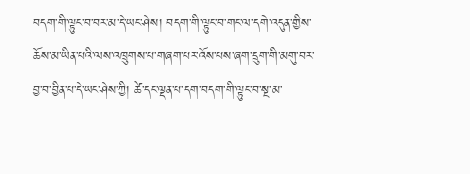བདག་གི་ལྟུང་བ་བར་མ་དེ་ཡང་ཤེས། བདག་གི་ལྟུང་བ་གང་ལ་དགེ་འདུན་གྱིས་ཆོས་མ་ཡིན་པའི་ལས་འཁྲུགས་པ་གཞག་པར་འོས་པས་ཞག་དྲུག་གི་མགུ་བར་བྱ་བ་བྱིན་པ་དེ་ཡང་ཤེས་ཀྱི། ཚེ་དང་ལྡན་པ་དག་བདག་གི་ལྟུང་བ་སྔ་མ་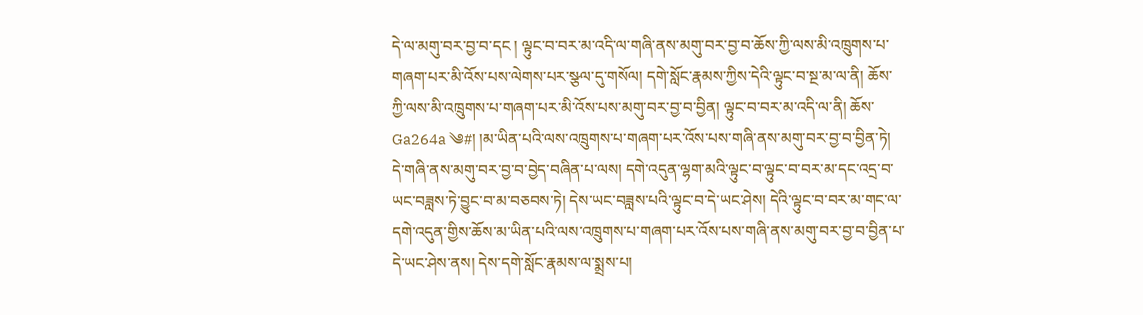དེ་ལ་མགུ་བར་བྱ་བ་དང ། ལྟུང་བ་བར་མ་འདི་ལ་གཞི་ནས་མགུ་བར་བྱ་བ་ཆོས་ཀྱི་ལས་མི་འཁྲུགས་པ་གཞག་པར་མི་འོས་པས་ལེགས་པར་སྩལ་དུ་གསོལ། དགེ་སློང་རྣམས་ཀྱིས་དེའི་ལྟུང་བ་སྔ་མ་ལ་ནི། ཆོས་ཀྱི་ལས་མི་འཁྲུགས་པ་གཞག་པར་མི་འོས་པས་མགུ་བར་བྱ་བ་བྱིན། ལྟུང་བ་བར་མ་འདི་ལ་ནི། ཆོས་ Ga264a ༄#། །མ་ཡིན་པའི་ལས་འཁྲུགས་པ་གཞག་པར་འོས་པས་གཞི་ནས་མགུ་བར་བྱ་བ་བྱིན་ཏེ། དེ་གཞི་ནས་མགུ་བར་བྱ་བ་བྱེད་བཞིན་པ་ལས། དགེ་འདུན་ལྷག་མའི་ལྟུང་བ་ལྟུང་བ་བར་མ་དང་འདྲ་བ་ཡང་བཟླས་ཏེ་བྱུང་བ་མ་བཅབས་ཏེ། དེས་ཡང་བཟླས་པའི་ལྟུང་བ་དེ་ཡང་ཤེས། དེའི་ལྟུང་བ་བར་མ་གང་ལ་དགེ་འདུན་གྱིས་ཆོས་མ་ཡིན་པའི་ལས་འཁྲུགས་པ་གཞག་པར་འོས་པས་གཞི་ནས་མགུ་བར་བྱ་བ་བྱིན་པ་དེ་ཡང་ཤེས་ནས། དེས་དགེ་སློང་རྣམས་ལ་སྨྲས་པ།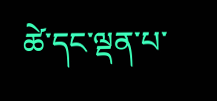ཚེ་དང་ལྡན་པ་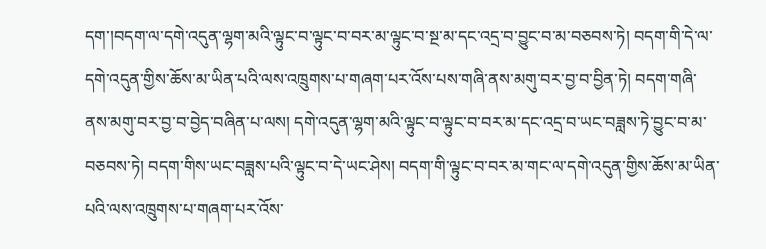དག་།བདག་ལ་དགེ་འདུན་ལྷག་མའི་ལྟུང་བ་ལྟུང་བ་བར་མ་ལྟུང་བ་སྔ་མ་དང་འདྲ་བ་བྱུང་བ་མ་བཅབས་ཏེ། བདག་གི་དེ་ལ་དགེ་འདུན་གྱིས་ཆོས་མ་ཡིན་པའི་ལས་འཁྲུགས་པ་གཞག་པར་འོས་པས་གཞི་ནས་མགུ་བར་བྱ་བ་བྱིན་ཏེ། བདག་གཞི་ནས་མགུ་བར་བྱ་བ་བྱེད་བཞིན་པ་ལས། དགེ་འདུན་ལྷག་མའི་ལྟུང་བ་ལྟུང་བ་བར་མ་དང་འདྲ་བ་ཡང་བཟླས་ཏེ་བྱུང་བ་མ་བཅབས་ཏེ། བདག་གིས་ཡང་བཟླས་པའི་ལྟུང་བ་དེ་ཡང་ཤེས། བདག་གི་ལྟུང་བ་བར་མ་གང་ལ་དགེ་འདུན་གྱིས་ཆོས་མ་ཡིན་པའི་ལས་འཁྲུགས་པ་གཞག་པར་འོས་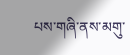པས་གཞི་ནས་མགུ་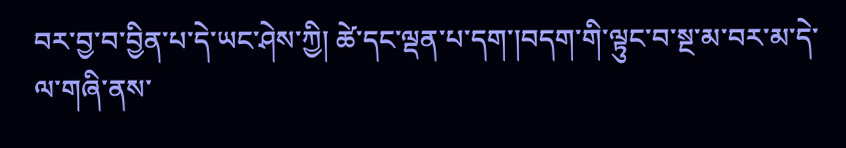བར་བྱ་བ་བྱིན་པ་དེ་ཡང་ཤེས་ཀྱི། ཚེ་དང་ལྡན་པ་དག་།བདག་གི་ལྟུང་བ་སྔ་མ་བར་མ་དེ་ལ་གཞི་ནས་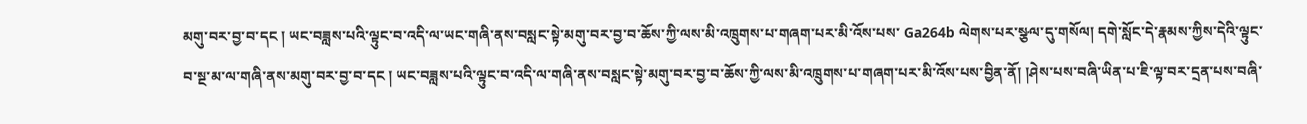མགུ་བར་བྱ་བ་དང ། ཡང་བཟླས་པའི་ལྟུང་བ་འདི་ལ་ཡང་གཞི་ནས་བསླང་སྟེ་མགུ་བར་བྱ་བ་ཆོས་ཀྱི་ལས་མི་འཁྲུགས་པ་གཞག་པར་མི་འོས་པས་ Ga264b ལེགས་པར་སྩལ་དུ་གསོལ། དགེ་སློང་དེ་རྣམས་ཀྱིས་དེའི་ལྟུང་བ་སྔ་མ་ལ་གཞི་ནས་མགུ་བར་བྱ་བ་དང ། ཡང་བཟླས་པའི་ལྟུང་བ་འདི་ལ་གཞི་ནས་བསླང་སྟེ་མགུ་བར་བྱ་བ་ཆོས་ཀྱི་ལས་མི་འཁྲུགས་པ་གཞག་པར་མི་འོས་པས་བྱིན་ནོ། །ཤེས་པས་བཞི་ཡིན་པ་ཇི་ལྟ་བར་དྲན་པས་བཞི་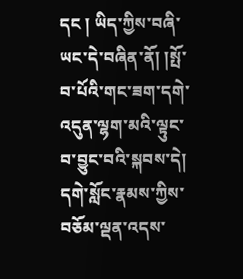དང ། ཡིད་ཀྱིས་བཞི་ཡང་དེ་བཞིན་ནོ། །སྤོ་བ་པོའི་གང་ཟག་དགེ་འདུན་ལྷག་མའི་ལྟུང་བ་བྱུང་བའི་སྐབས་དེ། དགེ་སློང་རྣམས་ཀྱིས་བཅོམ་ལྡན་འདས་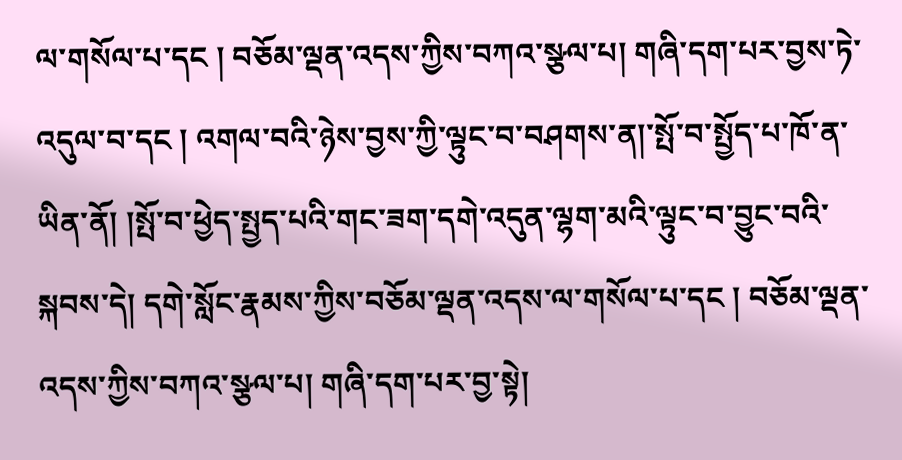ལ་གསོལ་པ་དང ། བཅོམ་ལྡན་འདས་ཀྱིས་བཀའ་སྩལ་པ། གཞི་དག་པར་བྱས་ཏེ་འདུལ་བ་དང ། འགལ་བའི་ཉེས་བྱས་ཀྱི་ལྟུང་བ་བཤགས་ན།་སྤོ་བ་སྤྱོད་པ་ཁོ་ན་ཡིན་ནོ། །སྤོ་བ་ཕྱེད་སྤྱད་པའི་གང་ཟག་དགེ་འདུན་ལྷག་མའི་ལྟུང་བ་བྱུང་བའི་སྐབས་དེ། དགེ་སློང་རྣམས་ཀྱིས་བཅོམ་ལྡན་འདས་ལ་གསོལ་པ་དང ། བཅོམ་ལྡན་འདས་ཀྱིས་བཀའ་སྩལ་པ། གཞི་དག་པར་བྱ་སྟེ།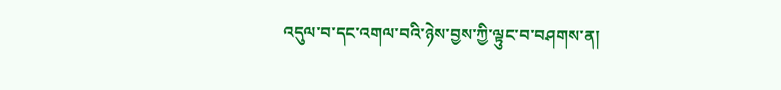འདུལ་བ་དང་འགལ་བའི་ཉེས་བྱས་ཀྱི་ལྟུང་བ་བཤགས་ན།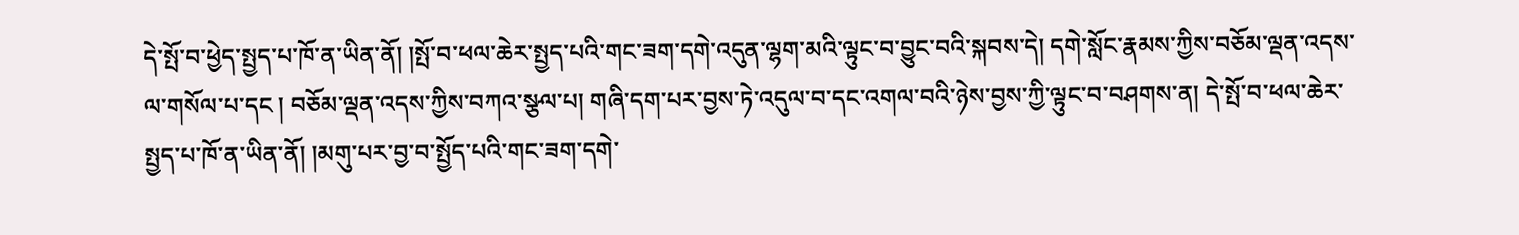དེ་སྤོ་བ་ཕྱེད་སྤྱད་པ་ཁོ་ན་ཡིན་ནོ། །སྤོ་བ་ཕལ་ཆེར་སྤྱད་པའི་གང་ཟག་དགེ་འདུན་ལྷག་མའི་ལྟུང་བ་བྱུང་བའི་སྐབས་དེ། དགེ་སློང་རྣམས་ཀྱིས་བཅོམ་ལྡན་འདས་ལ་གསོལ་པ་དང ། བཅོམ་ལྡན་འདས་ཀྱིས་བཀའ་སྩལ་པ། གཞི་དག་པར་བྱས་ཏེ་འདུལ་བ་དང་འགལ་བའི་ཉེས་བྱས་ཀྱི་ལྟུང་བ་བཤགས་ན། དེ་སྤོ་བ་ཕལ་ཆེར་སྤྱད་པ་ཁོ་ན་ཡིན་ནོ། །མགུ་པར་བྱ་བ་སྤྱོད་པའི་གང་ཟག་དགེ་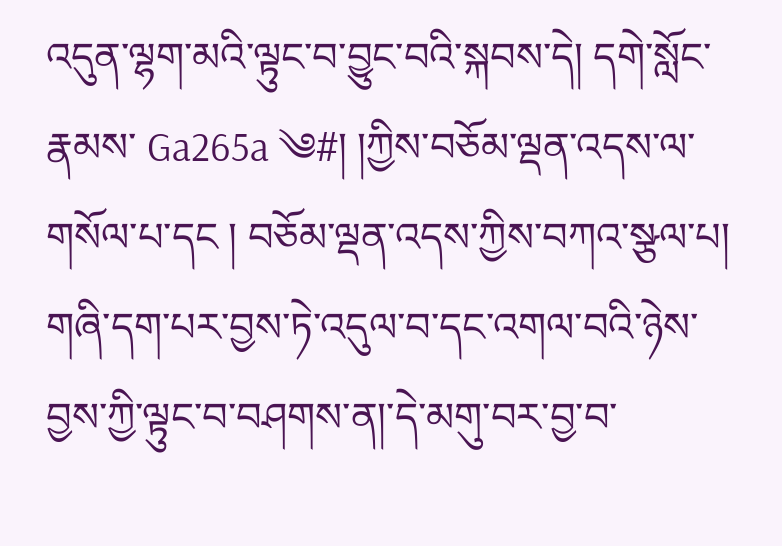འདུན་ལྷག་མའི་ལྟུང་བ་བྱུང་བའི་སྐབས་དེ། དགེ་སློང་རྣམས་ Ga265a ༄#། །ཀྱིས་བཅོམ་ལྡན་འདས་ལ་གསོལ་པ་དང ། བཅོམ་ལྡན་འདས་ཀྱིས་བཀའ་སྩལ་པ། གཞི་དག་པར་བྱས་ཏེ་འདུལ་བ་དང་འགལ་བའི་ཉེས་བྱས་ཀྱི་ལྟུང་བ་བཤགས་ན།་དེ་མགུ་བར་བྱ་བ་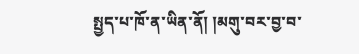སྤྱད་པ་ཁོ་ན་ཡིན་ནོ། །མགུ་བར་བྱ་བ་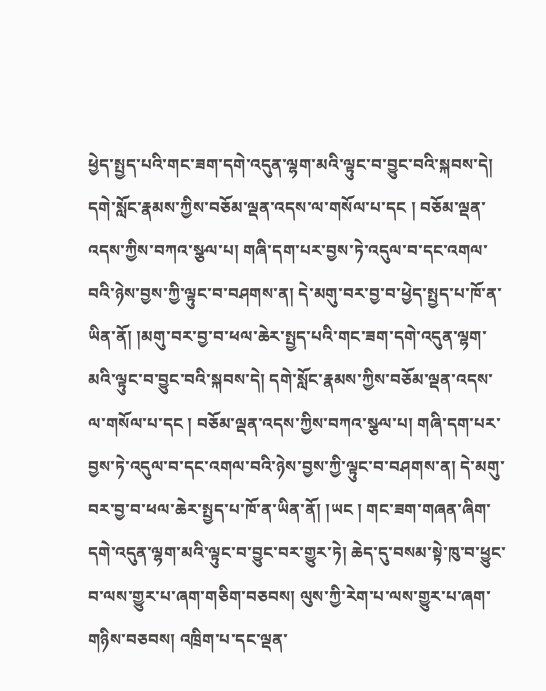ཕྱེད་སྤྱད་པའི་གང་ཟག་དགེ་འདུན་ལྷག་མའི་ལྟུང་བ་བྱུང་བའི་སྐབས་དེ། དགེ་སློང་རྣམས་ཀྱིས་བཅོམ་ལྡན་འདས་ལ་གསོལ་པ་དང ། བཅོམ་ལྡན་འདས་ཀྱིས་བཀའ་སྩལ་པ། གཞི་དག་པར་བྱས་ཏེ་འདུལ་བ་དང་འགལ་བའི་ཉེས་བྱས་ཀྱི་ལྟུང་བ་བཤགས་ན། དེ་མགུ་བར་བྱ་བ་ཕྱེད་སྤྱད་པ་ཁོ་ན་ཡིན་ནོ། །མགུ་བར་བྱ་བ་ཕལ་ཆེར་སྤྱད་པའི་གང་ཟག་དགེ་འདུན་ལྷག་མའི་ལྟུང་བ་བྱུང་བའི་སྐབས་དེ། དགེ་སློང་རྣམས་ཀྱིས་བཅོམ་ལྡན་འདས་ལ་གསོལ་པ་དང ། བཅོམ་ལྡན་འདས་ཀྱིས་བཀའ་སྩལ་པ། གཞི་དག་པར་བྱས་ཏེ་འདུལ་བ་དང་འགལ་བའི་ཉེས་བྱས་ཀྱི་ལྟུང་བ་བཤགས་ན། དེ་མགུ་བར་བྱ་བ་ཕལ་ཆེར་སྤྱད་པ་ཁོ་ན་ཡིན་ནོ། །ཡང ། གང་ཟག་གཞན་ཞིག་དགེ་འདུན་ལྷག་མའི་ལྟུང་བ་བྱུང་བར་གྱུར་ཏེ། ཆེད་དུ་བསམ་སྟེ་ཁུ་བ་ཕྱུང་བ་ལས་གྱུར་པ་ཞག་གཅིག་བཅབས། ལུས་ཀྱི་རེག་པ་ལས་གྱུར་པ་ཞག་གཉིས་བཅབས། འཁྲིག་པ་དང་ལྡན་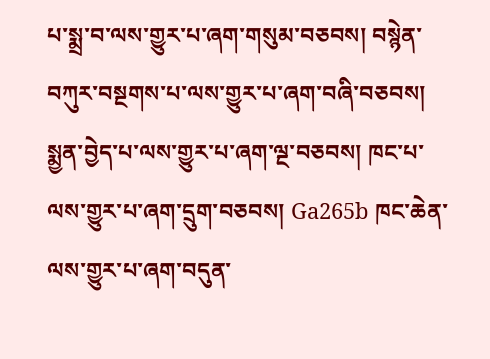པ་སྨྲ་བ་ལས་གྱུར་པ་ཞག་གསུམ་བཅབས། བསྙེན་བཀུར་བསྔགས་པ་ལས་གྱུར་པ་ཞག་བཞི་བཅབས། སྨྱན་བྱེད་པ་ལས་གྱུར་པ་ཞག་ལྔ་བཅབས། ཁང་པ་ལས་གྱུར་པ་ཞག་དྲུག་བཅབས། Ga265b ཁང་ཆེན་ལས་གྱུར་པ་ཞག་བདུན་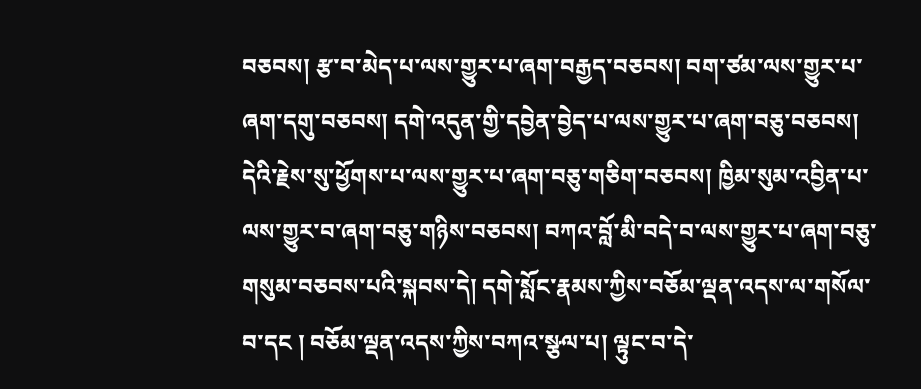བཅབས། རྩ་བ་མེད་པ་ལས་གྱུར་པ་ཞག་བརྒྱད་བཅབས། བག་ཙམ་ལས་གྱུར་པ་ཞག་དགུ་བཅབས། དགེ་འདུན་གྱི་དབྱེན་བྱེད་པ་ལས་གྱུར་པ་ཞག་བཅུ་བཅབས། དེའི་རྗེས་སུ་ཕྱོགས་པ་ལས་གྱུར་པ་ཞག་བཅུ་གཅིག་བཅབས། ཁྱིམ་སུམ་འབྱིན་པ་ལས་གྱུར་བ་ཞག་བཅུ་གཉིས་བཅབས། བཀའ་བློ་མི་བདེ་བ་ལས་གྱུར་པ་ཞག་བཅུ་གསུམ་བཅབས་པའི་སྐབས་དེ། དགེ་སློང་རྣམས་ཀྱིས་བཅོམ་ལྡན་འདས་ལ་གསོལ་བ་དང ། བཅོམ་ལྡན་འདས་ཀྱིས་བཀའ་སྩལ་པ། ལྟུང་བ་དེ་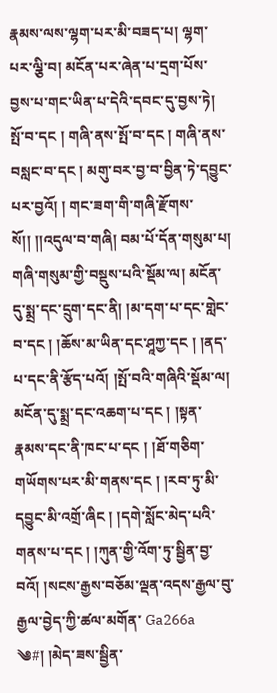རྣམས་ལས་ལྷག་པར་མི་བཟད་པ། ལྷག་པར་ལྕི་བ། མངོན་པར་ཞེན་པ་དྲག་པོས་བྱས་པ་གང་ཡིན་པ་དེའི་དབང་དུ་བྱས་ཏེ། སྤོ་བ་དང ། གཞི་ནས་སྤོ་བ་དང ། གཞི་ནས་བསླང་བ་དང ། མགུ་བར་བྱ་བ་བྱིན་ཏེ་དབྱུང་པར་བྱའོ། ། གང་ཟག་གི་གཞི་རྫོགས་སོ།། །།འདུལ་བ་གཞི། བམ་པོ་དོན་གསུམ་པ། གཞི་གསུམ་གྱི་བསྡུས་པའི་སྡོམ་ལ། མངོན་དུ་སྨྲ་དང་དྲུག་དང་ནི། །མ་དག་པ་དང་གླེང་བ་དང ། །ཆོས་མ་ཡིན་དང་ཤཱཀྱ་དང ། །ནད་པ་དང་ནི་རྩོད་པའོ། །སྤོ་བའི་གཞིའི་སྡོམ་ལ། མངོན་དུ་སྨྲ་དང་འཆག་པ་དང ། །སྟན་རྣམས་དང་ནི་ཁང་པ་དང ། །ཐོ་གཅིག་གཡོགས་པར་མི་གནས་དང ། །རབ་ཏུ་མི་དབྱུང་མི་འགྲོ་ཞིང ། །དགེ་སློང་མེད་པའི་གནས་པ་དང ། །ཀུན་གྱི་འོག་ཏུ་སྦྱིན་བྱ་བའོ། །སངས་རྒྱས་བཅོམ་ལྡན་འདས་རྒྱལ་བུ་རྒྱལ་བྱེད་ཀྱི་ཚལ་མགོན་ Ga266a ༄#། །མེད་ཟས་སྦྱིན་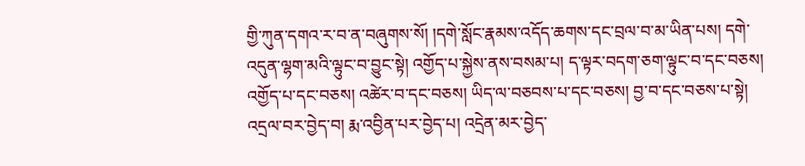གྱི་ཀུན་དགའ་ར་བ་ན་བཞུགས་སོ། །དགེ་སློང་རྣམས་འདོད་ཆགས་དང་བྲལ་བ་མ་ཡིན་པས། དགེ་འདུན་ལྷག་མའི་ལྟུང་བ་བྱུང་སྟེ། འགྱོད་པ་སྐྱེས་ནས་བསམ་པ། ད་ལྟར་བདག་ཅག་ལྟུང་བ་དང་བཅས། འགྱོད་པ་དང་བཅས། འཚེར་བ་དང་བཅས། ཡིད་ལ་བཅབས་པ་དང་བཅས། བྱ་བ་དང་བཅས་པ་སྟེ། འདྲལ་བར་བྱེད་བ། རྨ་འབྱིན་པར་བྱེད་པ། འདྲེན་མར་བྱེད་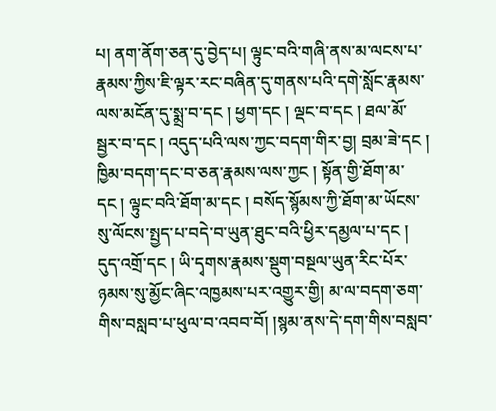པ། ནག་ནོག་ཅན་དུ་བྱེད་པ། ལྟུང་བའི་གཞི་ནས་མ་ལངས་པ་རྣམས་ཀྱིས་ཇི་ལྟར་རང་བཞིན་དུ་གནས་པའི་དགེ་སློང་རྣམས་ལས་མངོན་དུ་སྨྲ་བ་དང ། ཕྱག་དང ། ལྡང་བ་དང ། ཐལ་མོ་སྦྱར་བ་དང ། འདུད་པའི་ལས་ཀྱང་བདག་གིར་བྱ། བྲམ་ཟེ་དང ། ཁྱིམ་བདག་དང་བ་ཅན་རྣམས་ལས་ཀྱང ། སྟོན་གྱི་ཐོག་མ་དང ། ལྟུང་བའི་ཐོག་མ་དང ། བསོད་སྙོམས་ཀྱི་ཐོག་མ་ཡོངས་སུ་ལོངས་སྤྱད་པ་བདེ་བ་ཡུན་ཐུང་བའི་ཕྱིར་དམྱལ་པ་དང ། དུད་འགྲོ་དང ། ཡི་དྭགས་རྣམས་སྡུག་བསྔལ་ཡུན་རིང་པོར་ཉམས་སུ་མྱོང་ཞིང་འཁྱམས་པར་འགྱུར་གྱི། མ་ལ་བདག་ཅག་གིས་བསླབ་པ་ཕུལ་བ་འབབ་བོ། །སྙམ་ནས་དེ་དག་གིས་བསླབ་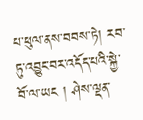པ་ཕུལ་ནས་བབས་ཏེ། རབ་ཏུ་འབྱུང་བར་འདོད་པའི་སྐྱེ་བོ་ལ་ཡང ། ཤེས་ལྡན་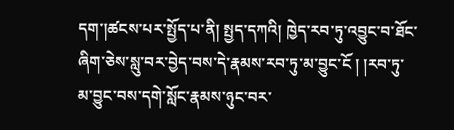དག་།ཚངས་པར་སྤྱོད་པ་ནི། སྤྱད་དཀའི། ཁྱེད་རབ་ཏུ་འབྱུང་བ་ཐོང་ཞིག་ཅེས་སླུ་བར་བྱེད་བས་དེ་རྣམས་རབ་ཏུ་མ་བྱུང་ངོ ། །རབ་ཏུ་མ་བྱུང་བས་དགེ་སློང་རྣམས་ཉུང་བར་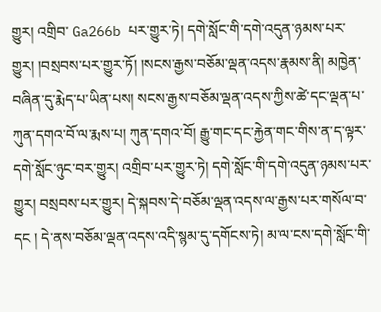གྱུར། འགྲིབ་ Ga266b པར་གྱུར་ཏེ། དགེ་སློང་གི་དགེ་འདུན་ཉམས་པར་གྱུར། །བསྲབས་པར་གྱུར་ཏོ། །སངས་རྒྱས་བཅོམ་ལྡན་འདས་རྣམས་ནི། མཁྱེན་བཞིན་དུ་རྨེད་པ་ཡིན་པས། སངས་རྒྱས་བཅོམ་ལྡན་འདས་ཀྱིས་ཚེ་དང་ལྡན་པ་ཀུན་དགའ་བོ་ལ་རྨས་པ། ཀུན་དགའ་བོ། རྒྱུ་གང་དང་རྐྱེན་གང་གིས་ན་ད་ལྟར་དགེ་སློང་ཉུང་བར་གྱུར། འགྲིབ་པར་གྱུར་ཏེ། དགེ་སློང་གི་དགེ་འདུན་ཉམས་པར་གྱུར། བསྲབས་པར་གྱུར། དེ་སྐབས་དེ་བཅོམ་ལྡན་འདས་ལ་རྒྱས་པར་གསོལ་བ་དང ། དེ་ནས་བཅོམ་ལྡན་འདས་འདི་སྙམ་དུ་དགོངས་ཏེ། མ་ལ་ངས་དགེ་སློང་གི་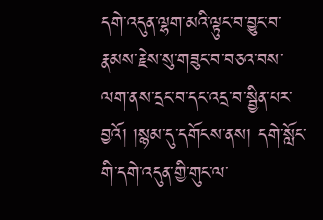དགེ་འདུན་ལྷག་མའི་ལྟུང་བ་བྱུང་བ་རྣམས་རྗེས་སུ་གཟུང་བ་བཅའ་བས་ལག་ནས་དྲང་བ་དང་འདྲ་བ་སྦྱིན་པར་བྱའོ། །སྙམ་དུ་དགོངས་ནས། དགེ་སློང་གི་དགེ་འདུན་གྱི་གུང་ལ་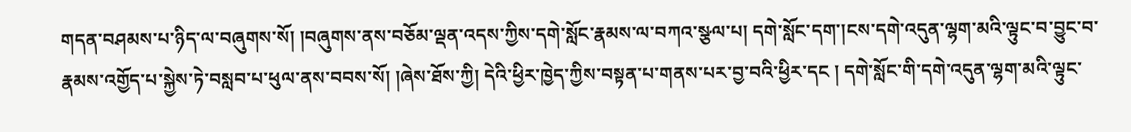གདན་བཤམས་པ་ཉིད་ལ་བཞུགས་སོ། །བཞུགས་ནས་བཅོམ་ལྡན་འདས་ཀྱིས་དགེ་སློང་རྣམས་ལ་བཀའ་སྩལ་པ། དགེ་སློང་དག་།ངས་དགེ་འདུན་ལྷག་མའི་ལྟུང་བ་བྱུང་བ་རྣམས་འགྱོད་པ་སྐྱེས་ཏེ་བསླབ་པ་ཕུལ་ནས་བབས་སོ། །ཞེས་ཐོས་ཀྱི། དེའི་ཕྱིར་ཁྱེད་ཀྱིས་བསྟན་པ་གནས་པར་བྱ་བའི་ཕྱིར་དང ། དགེ་སློང་གི་དགེ་འདུན་ལྷག་མའི་ལྟུང་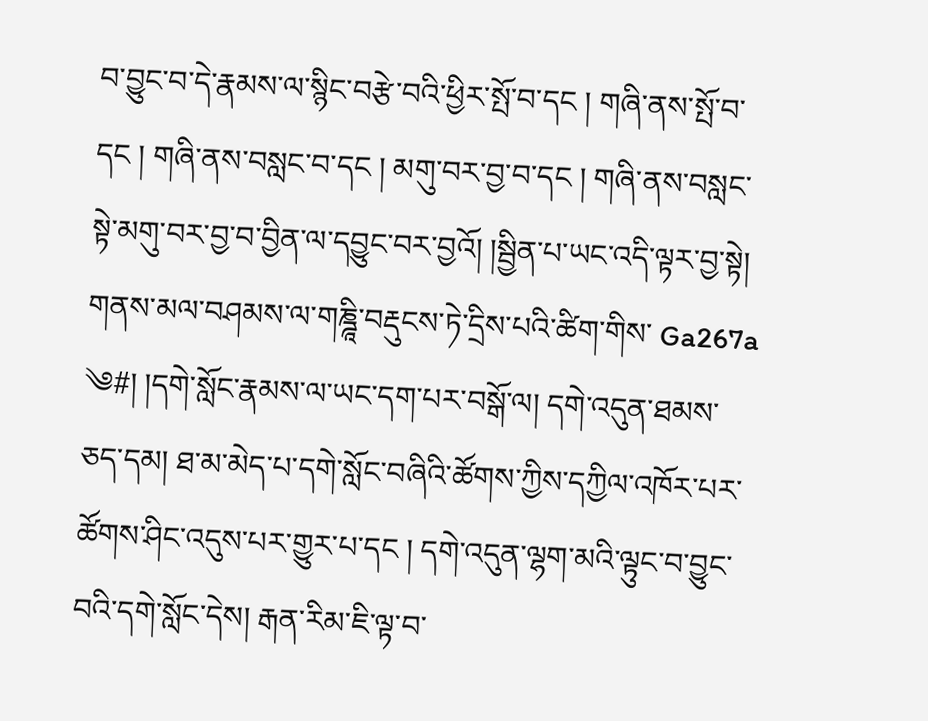བ་བྱུང་བ་དེ་རྣམས་ལ་སྙིང་བརྩེ་བའི་ཕྱིར་སྤོ་བ་དང ། གཞི་ནས་སྤོ་བ་དང ། གཞི་ནས་བསླང་བ་དང ། མགུ་བར་བྱ་བ་དང ། གཞི་ནས་བསླང་སྟེ་མགུ་བར་བྱ་བ་བྱིན་ལ་དབྱུང་བར་བྱའོ། །སྦྱིན་པ་ཡང་འདི་ལྟར་བྱ་སྟེ། གནས་མལ་བཤམས་ལ་གཎྜཱི་བརྡུངས་ཏེ་དྲིས་པའི་ཚིག་གིས་ Ga267a ༄#། །དགེ་སློང་རྣམས་ལ་ཡང་དག་པར་བསྒོ་ལ། དགེ་འདུན་ཐམས་ཅད་དམ། ཐ་མ་མེད་པ་དགེ་སློང་བཞིའི་ཚོགས་ཀྱིས་དཀྱིལ་འཁོར་པར་ཚོགས་ཤིང་འདུས་པར་གྱུར་པ་དང ། དགེ་འདུན་ལྷག་མའི་ལྟུང་བ་བྱུང་བའི་དགེ་སློང་དེས། རྒན་རིམ་ཇི་ལྟ་བ་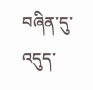བཞིན་དུ་འདུད་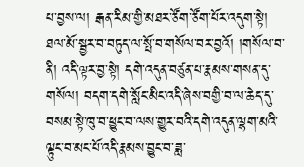པ་བྱས་ལ། རྒན་རིམ་གྱི་མཐར་ཙོག་ཙོག་པོར་འདུག་སྟེ། ཐལ་མོ་སྦྱར་བ་བཏུད་ལ་སྤོ་བ་གསོལ་བར་བྱའོ། །གསོལ་བ་ནི། འདི་ལྟར་བྱ་སྟེ། དགེ་འདུན་བཙུན་པ་རྣམས་གསན་དུ་གསོལ། བདག་དགེ་སློང་མིང་འདི་ཞེས་བགྱི་བ་ལ་ཆེད་དུ་བསམ་སྟེ་ཁུ་བ་ཕྱུང་བ་ལས་གྱུར་བའི་དགེ་འདུན་ལྷག་མའི་ལྟུང་བ་མང་པོ་འདི་རྣམས་བྱུང་བ་ཟླ་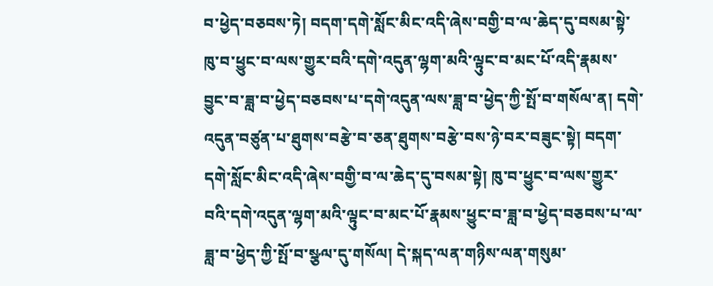བ་ཕྱེད་བཅབས་ཏེ། བདག་དགེ་སློང་མིང་འདི་ཞེས་བགྱི་བ་ལ་ཆེད་དུ་བསམ་སྟེ་ཁུ་བ་ཕྱུང་བ་ལས་གྱུར་བའི་དགེ་འདུན་ལྷག་མའི་ལྟུང་བ་མང་པོ་འདི་རྣམས་བྱུང་བ་ཟླ་བ་ཕྱེད་བཅབས་པ་དགེ་འདུན་ལས་ཟླ་བ་ཕྱེད་ཀྱི་སྤོ་བ་གསོལ་ན། དགེ་འདུན་བཙུན་པ་ཐུགས་བརྩེ་བ་ཅན་ཐུགས་བརྩེ་བས་ཉེ་བར་བཟུང་སྟེ། བདག་དགེ་སློང་མིང་འདི་ཞེས་བགྱི་བ་ལ་ཆེད་དུ་བསམ་སྟེ། ཁུ་བ་ཕྱུང་བ་ལས་གྱུར་བའི་དགེ་འདུན་ལྷག་མའི་ལྟུང་བ་མང་པོ་རྣམས་ཕྱུང་བ་ཟླ་བ་ཕྱེད་བཅབས་པ་ལ་ཟླ་བ་ཕྱེད་ཀྱི་སྤོ་བ་སྩལ་དུ་གསོལ། དེ་སྐད་ལན་གཉིས་ལན་གསུམ་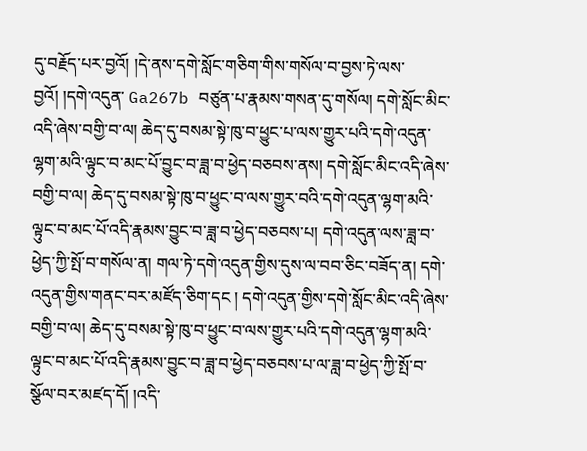དུ་བརྗོད་པར་བྱའོ། །དེ་ནས་དགེ་སློང་གཅིག་གིས་གསོལ་བ་བྱས་ཏེ་ལས་བྱའོ། །དགེ་འདུན་ Ga267b བཙུན་པ་རྣམས་གསན་དུ་གསོལ། དགེ་སློང་མིང་འདི་ཞེས་བགྱི་བ་ལ། ཆེད་དུ་བསམ་སྟེ་ཁུ་བ་ཕྱུང་པ་ལས་གྱུར་པའི་དགེ་འདུན་ལྷག་མའི་ལྟུང་བ་མང་པོ་བྱུང་བ་ཟླ་བ་ཕྱེད་བཅབས་ནས། དགེ་སློང་མིང་འདི་ཞེས་བགྱི་བ་ལ། ཆེད་དུ་བསམ་སྟེ་ཁུ་བ་ཕྱུང་བ་ལས་གྱུར་བའི་དགེ་འདུན་ལྷག་མའི་ལྟུང་བ་མང་པོ་འདི་རྣམས་བྱུང་བ་ཟླ་བ་ཕྱེད་བཅབས་པ། དགེ་འདུན་ལས་ཟླ་བ་ཕྱེད་ཀྱི་སྤོ་བ་གསོལ་ན། གལ་ཏེ་དགེ་འདུན་གྱིས་དུས་ལ་བབ་ཅིང་བཟོད་ན། དགེ་འདུན་གྱིས་གནང་བར་མཛོད་ཅིག་དང ། དགེ་འདུན་གྱིས་དགེ་སློང་མིང་འདི་ཞེས་བགྱི་བ་ལ། ཆེད་དུ་བསམ་སྟེ་ཁུ་བ་ཕྱུང་བ་ལས་གྱུར་པའི་དགེ་འདུན་ལྷག་མའི་ལྟུང་བ་མང་པོ་འདི་རྣམས་བྱུང་བ་ཟླ་བ་ཕྱེད་བཅབས་པ་ལ་ཟླ་བ་ཕྱེད་ཀྱི་སྤོ་བ་སྩོལ་བར་མཛད་དོ། །འདི་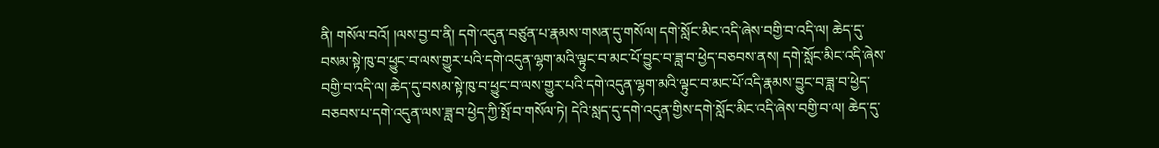ནི། གསོལ་བའོ། །ལས་བྱ་བ་ནི། དགེ་འདུན་བཙུན་པ་རྣམས་གསན་དུ་གསོལ། དགེ་སློང་མིང་འདི་ཞེས་བགྱི་བ་འདི་ལ། ཆེད་དུ་བསམ་སྟེ་ཁུ་བ་ཕྱུང་བ་ལས་གྱུར་པའི་དགེ་འདུན་ལྷག་མའི་ལྟུང་བ་མང་པོ་བྱུང་བ་ཟླ་བ་ཕྱེད་བཅབས་ནས། དགེ་སློང་མིང་འདི་ཞེས་བགྱི་བ་འདི་ལ། ཆེད་དུ་བསམ་སྟེ་ཁུ་བ་ཕྱུང་བ་ལས་གྱུར་པའི་དགེ་འདུན་ལྷག་མའི་ལྟུང་བ་མང་པོ་འདི་རྣམས་བྱུང་བ་ཟླ་བ་ཕྱེད་བཅབས་པ་དགེ་འདུན་ལས་ཟླ་བ་ཕྱེད་ཀྱི་སྤོ་བ་གསོལ་ཏེ། དེའི་སླད་དུ་དགེ་འདུན་གྱིས་དགེ་སློང་མིང་འདི་ཞེས་བགྱི་བ་ལ། ཆེད་དུ་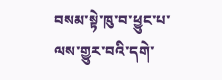བསམ་སྟེ་ཁུ་བ་ཕྱུང་པ་ལས་གྱུར་བའི་དགེ་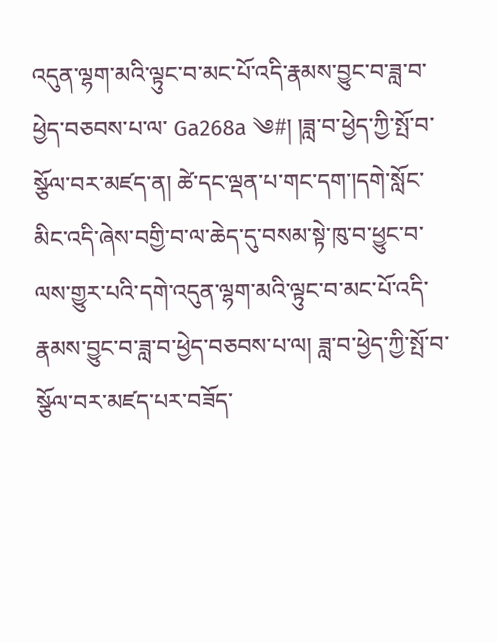འདུན་ལྷག་མའི་ལྟུང་བ་མང་པོ་འདི་རྣམས་བྱུང་བ་ཟླ་བ་ཕྱེད་བཅབས་པ་ལ་ Ga268a ༄#། །ཟླ་བ་ཕྱེད་ཀྱི་སྤོ་བ་སྩོལ་བར་མཛད་ན། ཚེ་དང་ལྡན་པ་གང་དག་།དགེ་སློང་མིང་འདི་ཞེས་བགྱི་བ་ལ་ཆེད་དུ་བསམ་སྟེ་ཁུ་བ་ཕྱུང་བ་ལས་གྱུར་པའི་དགེ་འདུན་ལྷག་མའི་ལྟུང་བ་མང་པོ་འདི་རྣམས་བྱུང་བ་ཟླ་བ་ཕྱེད་བཅབས་པ་ལ། ཟླ་བ་ཕྱེད་ཀྱི་སྤོ་བ་སྩོལ་བར་མཛད་པར་བཟོད་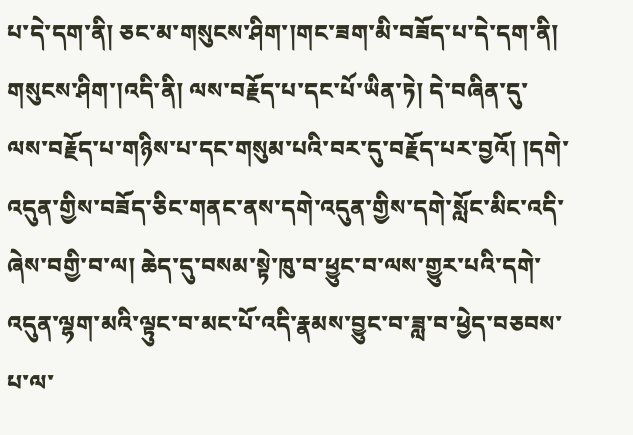པ་དེ་དག་ནི། ཅང་མ་གསུངས་ཤིག་།གང་ཟག་མི་བཟོད་པ་དེ་དག་ནི། གསུངས་ཤིག་།འདི་ནི། ལས་བརྗོད་པ་དང་པོ་ཡིན་ཏེ། དེ་བཞིན་དུ་ལས་བརྗོད་པ་གཉིས་པ་དང་གསུམ་པའི་བར་དུ་བརྗོད་པར་བྱའོ། །དགེ་འདུན་གྱིས་བཟོད་ཅིང་གནང་ནས་དགེ་འདུན་གྱིས་དགེ་སློང་མིང་འདི་ཞེས་བགྱི་བ་ལ། ཆེད་དུ་བསམ་སྟེ་ཁུ་བ་ཕྱུང་བ་ལས་གྱུར་པའི་དགེ་འདུན་ལྷག་མའི་ལྟུང་བ་མང་པོ་འདི་རྣམས་བྱུང་བ་ཟླ་བ་ཕྱེད་བཅབས་པ་ལ་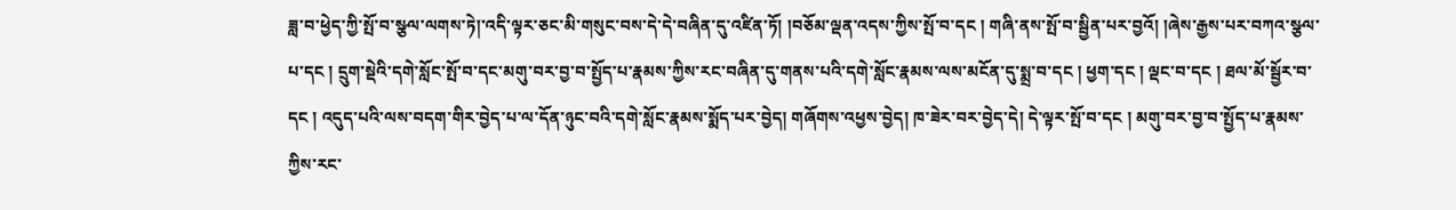ཟླ་བ་ཕྱེད་ཀྱི་སྤོ་བ་སྩལ་ལགས་ཏེ།་འདི་ལྟར་ཅང་མི་གསུང་བས་དེ་དེ་བཞིན་དུ་འཛིན་ཏོ། །བཅོམ་ལྡན་འདས་ཀྱིས་སྤོ་བ་དང ། གཞི་ནས་སྤོ་བ་སྦྱིན་པར་བྱའོ། །ཞེས་རྒྱས་པར་བཀའ་སྩལ་པ་དང ། དྲུག་སྡེའི་དགེ་སློང་སྤོ་བ་དང་མགུ་བར་བྱ་བ་སྤྱོད་པ་རྣམས་ཀྱིས་རང་བཞིན་དུ་གནས་པའི་དགེ་སློང་རྣམས་ལས་མངོན་དུ་སྨྲ་བ་དང ། ཕྱག་དང ། ལྡང་བ་དང ། ཐལ་མོ་སྦྱོར་བ་དང ། འདུད་པའི་ལས་བདག་གིར་བྱེད་པ་ལ་དོན་ཉུང་བའི་དགེ་སློང་རྣམས་སྨོད་པར་བྱེད། གཞོགས་འཕྱས་བྱེད། ཁ་ཟེར་བར་བྱེད་དེ། དེ་ལྟར་སྤོ་བ་དང ། མགུ་བར་བྱ་བ་སྤྱོད་པ་རྣམས་ཀྱིས་རང་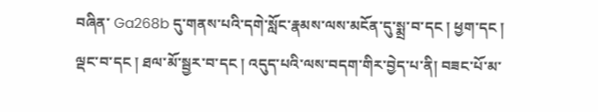བཞིན་ Ga268b དུ་གནས་པའི་དགེ་སློང་རྣམས་ལས་མངོན་དུ་སྨྲ་བ་དང ། ཕྱག་དང ། ལྡང་བ་དང ། ཐལ་མོ་སྦྱར་བ་དང ། འདུད་པའི་ལས་བདག་གིར་བྱེད་པ་ནི། བཟང་པོ་མ་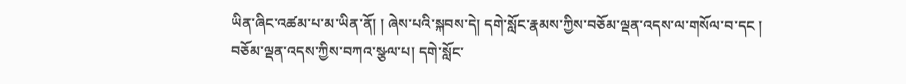ཡིན་ཞིང་འཚམ་པ་མ་ཡིན་ནོ། ། ཞེས་པའི་སྐབས་དེ། དགེ་སློང་རྣམས་ཀྱིས་བཅོམ་ལྡན་འདས་ལ་གསོལ་བ་དང ། བཅོམ་ལྡན་འདས་ཀྱིས་བཀའ་སྩལ་པ། དགེ་སློང་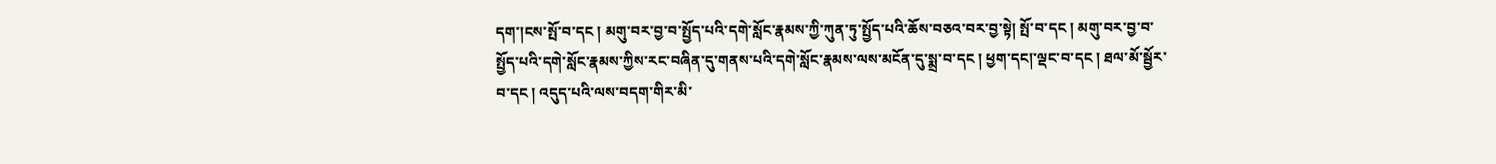དག་།ངས་སྤོ་བ་དང ། མགུ་བར་བྱ་བ་སྤྱོད་པའི་དགེ་སློང་རྣམས་ཀྱི་ཀུན་ཏུ་སྤྱོད་པའི་ཆོས་བཅའ་བར་བྱ་སྟེ། སྤོ་བ་དང ། མགུ་བར་བྱ་བ་སྤྱོད་པའི་དགེ་སློང་རྣམས་ཀྱིས་རང་བཞིན་དུ་གནས་པའི་དགེ་སློང་རྣམས་ལས་མངོན་དུ་སྨྲ་བ་དང ། ཕྱག་དང།་ལྡང་བ་དང ། ཐལ་མོ་སྦྱོར་བ་དང ། འདུད་པའི་ལས་བདག་གིར་མི་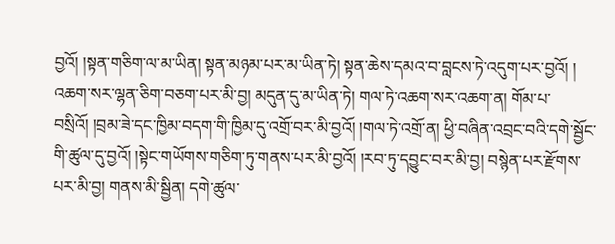བྱའོ། །སྟན་གཅིག་ལ་མ་ཡིན། སྟན་མཉམ་པར་མ་ཡིན་ཏེ། སྟན་ཆེས་དམའ་བ་བླངས་ཏེ་འདུག་པར་བྱའོ། ། འཆག་སར་ལྷན་ཅིག་བཅག་པར་མི་བྱ། མདུན་དུ་མ་ཡིན་ཏེ། གལ་ཏེ་འཆག་སར་འཆག་ན། གོམ་པ་བསྲིའོ། །བྲམ་ཟེ་དང་ཁྱིམ་བདག་གི་ཁྱིམ་དུ་འགྲོ་བར་མི་བྱའོ། །གལ་ཏེ་འགྲོ་ན། ཕྱི་བཞིན་འབྲང་བའི་དགེ་སྦྱོང་གི་ཚུལ་དུ་བྱའོ། །སྟེང་གཡོགས་གཅིག་ཏུ་གནས་པར་མི་བྱའོ། །རབ་ཏུ་དབྱུང་བར་མི་བྱ། བསྙེན་པར་རྫོགས་པར་མི་བྱ། གནས་མི་སྦྱིན། དགེ་ཚུལ་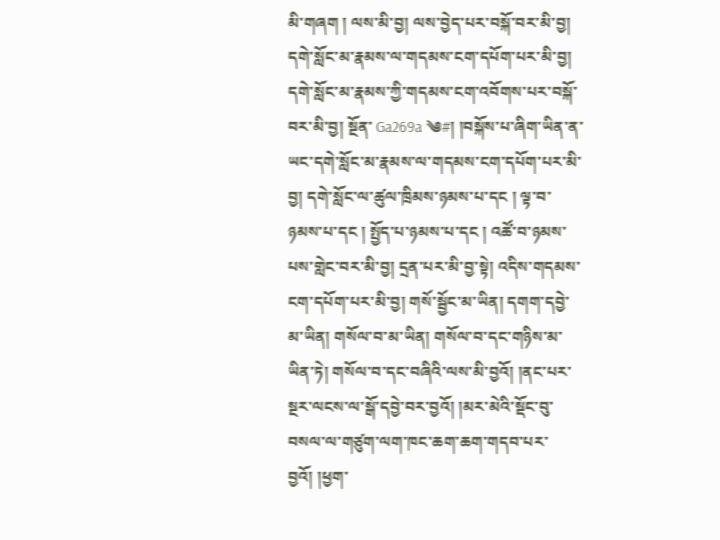མི་གཞག ། ལས་མི་བྱ། ལས་བྱེད་པར་བསྐོ་བར་མི་བྱ། དགེ་སློང་མ་རྣམས་ལ་གདམས་ངག་དཔོག་པར་མི་བྱ། དགེ་སློང་མ་རྣམས་ཀྱི་གདམས་ངག་འབོགས་པར་བསྐོ་བར་མི་བྱ། སྔོན་ Ga269a ༄#། །བསྐོས་པ་ཞིག་ཡིན་ན་ཡང་དགེ་སློང་མ་རྣམས་ལ་གདམས་ངག་དཔོག་པར་མི་བྱ། དགེ་སློང་ལ་ཚུལ་ཁྲིམས་ཉམས་པ་དང ། ལྟ་བ་ཉམས་པ་དང ། སྤྱོད་པ་ཉམས་པ་དང ། འཚོ་བ་ཉམས་པས་གླེང་བར་མི་བྱ། དྲན་པར་མི་བྱ་སྟེ། འདིས་གདམས་ངག་དཔོག་པར་མི་བྱ། གསོ་སྦྱོང་མ་ཡིན། དགག་དབྱེ་མ་ཡིན། གསོལ་བ་མ་ཡིན། གསོལ་བ་དང་གཉིས་མ་ཡིན་ཏེ། གསོལ་བ་དང་བཞིའི་ལས་མི་བྱའོ། །ནང་པར་སྔར་ལངས་ལ་སྒོ་དབྱེ་བར་བྱའོ། །མར་མེའི་སྡོང་བུ་བསལ་ལ་གཙུག་ལག་ཁང་ཆག་ཆག་གདབ་པར་བྱའོ། །ཕྱག་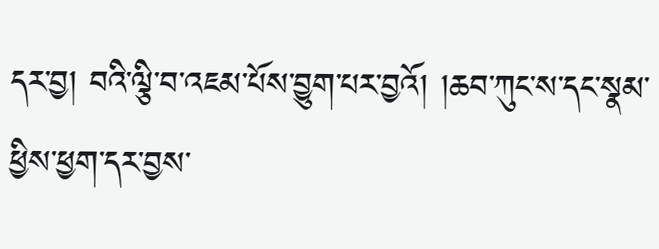དར་བྱ། བའི་ལྕི་བ་འཇམ་པོས་བྱུག་པར་བྱའོ། །ཆབ་ཀུང་ས་དང་སྣམ་ཕྱིས་ཕྱག་དར་བྱས་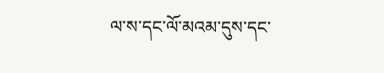ལ་ས་དང་ལོ་མའམ་དུས་དང་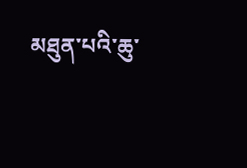མཐུན་པའི་ཆུ་